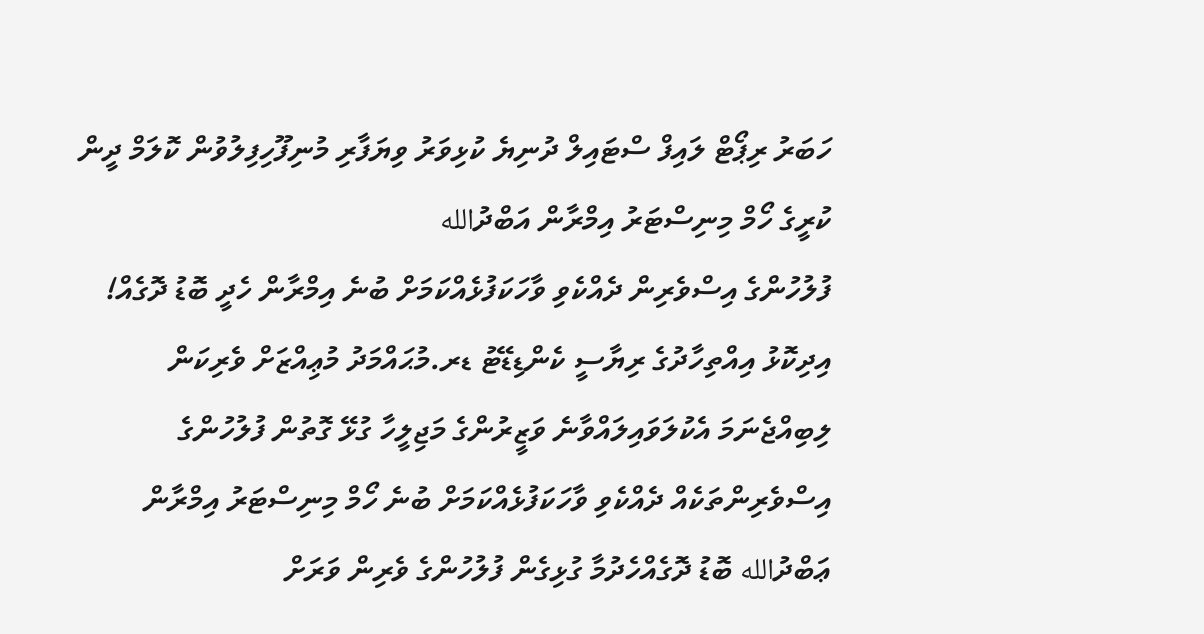ހަބަރު ރިޕޯޓް ލައިފް ސްޓައިލް ދުނިޔެ ކުޅިވަރު ވިޔަފާރި މުނިފޫހިފިލުވުން ކޮލަމް ދީން
ކުރީގެ ހޯމް މިނިސްޓަރު އިމްރާން އަބްދުالله
ފުލުހުންގެ އިސްވެރިން ދެއްކެވި ވާހަކަފުޅެއްކަމަށް ބުނެ އިމްރާން ހެދީ ބޮޑު ދޮގެއް!
އިދިކޮޅު އިއްތިހާދުގެ ރިޔާސީ ކެންޑިޑޭޓު ޑރ.މުޙައްމަދު މުޢިއްޒަށް ވެރިކަން ލިބިއްޖެނަމަ އެކުލަވައިލައްވާނެ ވަޒީރުންގެ މަޖިލީހާ ގުޅޭ ގޮތުން ފުލުހުންގެ އިސްވެރިންތަކެއް ދެއްކެވި ވާހަކަފުޅެއްކަމަށް ބުނެ ހޯމް މިނިސްޓަރު އިމްރާން ޢަބްދުالله ބޮޑު ދޮގެއްހެދުމާ ގުޅިގެން ފުލުހުންގެ ވެރިން ވަރަށް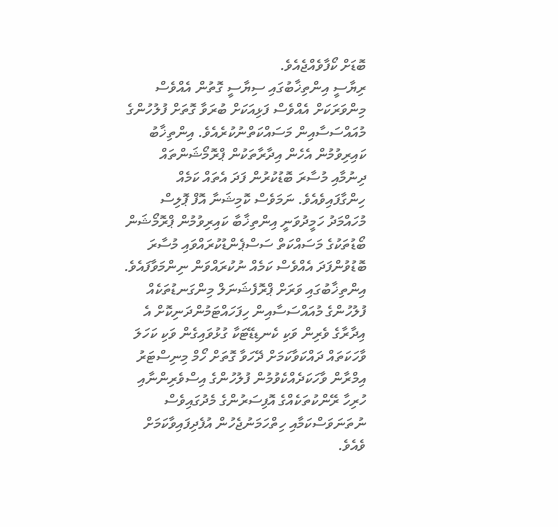ބޮޑަށް ކޯފާވެއްޖެއެވެ.
ރިޔާސީ އިންތިޚާބުގައި ސިޔާސީ ގޮތުން އެއްވެސް މިންވަރަކަށް އެއްވެސް ފަޅިއަކަށް ބުރަވާ ގޮތަށް ފުލުހުންގެ މުއައްސަސާއިން މަސައްކަތްނުކުރެއެވެ. އިންތިޚާބު ކައިރިވުމުން އެހެން އިދާރާތަކުން ޕްރޮމޯޝަންތައް ދިނުމާއި މުސާރަ ބޮޑުކުރުން ފަދަ އެތައް ކަމެއް ހިންގާފައިވެއެވެ. ނަމަވެސް ކޮމިޝަނާ އޮފް ޕޮލިސް މުހައްމަދު ހަމީދުވަނީ އިންތިޚާބާ ކައިރިވުމުން ޕްރޮމޯޝަން ބޯޑުތަކުގެ މަސައްކަތް ސަސްޕެންޑުކުރައްވައި މުސާރަ ބޮޑުވުންފަދަ އެއްވެސް ކަމެއް ނުކުރައްވަން ނިންމަވާފައެވެ.
އިންތިޚާބުގައި ވަރަށް ޕްރޮފެޝަނަލް މިންގަނޑުތަކެއް ފުލުހުންގެ މުއައްސަސާއިން ހިފަހައްޓަމުންދަނިކޮށް އެ އިދާރާގެ ވެރިން ވަކި ކެނޑިޑޭޓަކާ ގުޅުވައިގެން ވަކި ކަހަލަ ވާހަކަތައް ދައްކަވާކަމަށް ދޭހަވާ ގޮތަށް ހޯމް މިނިސްޓަރު އިމްރާން ވާހަކަދެއްކެވުމުން ފުލުހުންގެ އިސްވެރިންނާއި ހުރިހާ ރޭންކުތަކެއްގެ އޮފިސަރުންގެ މެދުގައިވެސް ނުތަނަވަސްކަމާއި ހިތްހަމަނުޖެހުން އުފެދިފައިވާކަމަށް ވެއެވެ.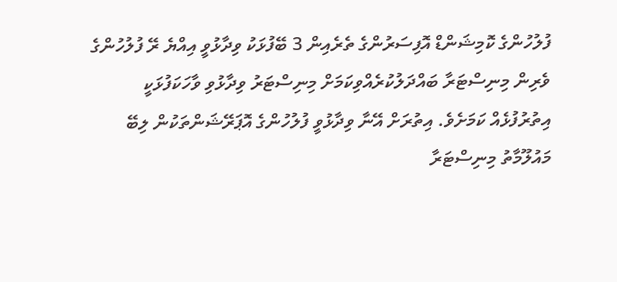ފުލުހުންގެ ކޮމިޝަންޑް އޮފިސަރުންގެ ތެރެއިން 3 ބޭފުޅަކު ވިދާޅުވީ އިއްޔެ ރޭ ފުލުހުންގެ ވެރިން މިނިސްޓަރާ ބައްދަލުކުރެއްވިކަމަށް މިނިސްޓަރު ވިދާޅުވި ވާހަކަފުޅަކީ އިތުރުފުޅެއް ކަމަށެވެ. އިތުރަށް އޭނާ ވިދާޅުވީ ފުލުހުންގެ އޮޕަރޭޝަންތަކުން ލިބޭ މައުލޫމާތު މިނިސްޓަރާ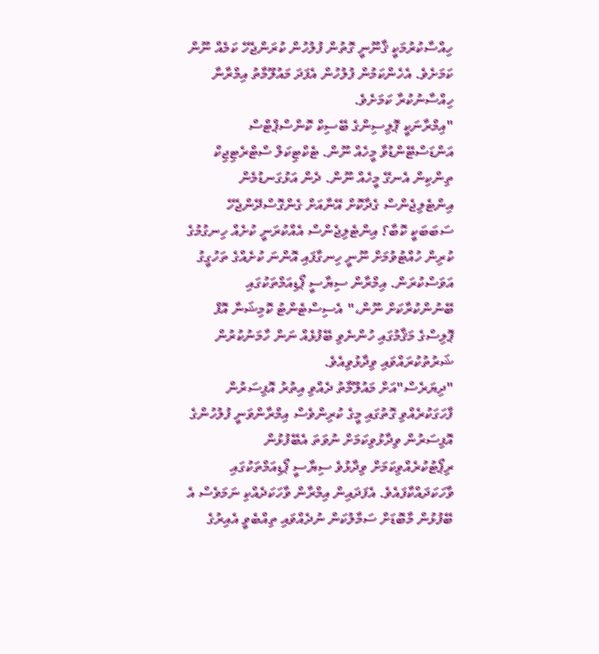ހިއްސާކުރުމަކީ ޤާނޫނީ ގޮތުން ފުލުހުން ކުރަންޖެހޭ ކަމެއް ނޫން ކަމަށެވެ. އެހެންކަމުން ފުލުހުން އެފަދަ މައުލޫމާތު އިމްރާނާ ހިއްސާނުކުރާ ކަމަށެވެ.
"އިމްރާނަކީ ޕޮލިސިންގެ ބޭސިކް ކޮންސްޕްޓްސް އަންޑަސްޓޭންޑުވާ މީހެއް ނޫން. ޓެކްޓިކަލް ސްޓްރެޓިޖިކް ތިންކިން އެނގޭ މީހެއް ނޫން. ދެން އަޅުގަނޑުމެން އިންޓެލިޖެންސް ގެދާކޮށް އޭނާއަށް ގެންގޮސްދޭންޖެހޭ ސަބަބަކީ ކޮބާ؟ އިންޓެލިޖެންސް އެއްކުރަނީ ކުށެއް ހިނގުމުގެ ކުރިން ހުއްޓުވުމަށް ނޫނީ ހިނގާފައި އޮންނަ ކުށެއްގެ ތަހުގީގު އަވަސްކުރަން. އިމްރާން ސިޔާސީ ޕޯޑިއަމްތަކުގައި ބޭނުންކުރާކަށް ނޫން،" އެސިސްޓެންޓު ކޮމިޝަނާ އޮފް ޕޮލިސްގެ މަޤާމުގައި ހުންނެވި ބޭފުޅެއް ނަން ހާމަނުކުރުން ޝަރުތުކުރައްވައި ވިދާޅުވިއެވެ.
"ދިޔަރެސް"އަށް މައުލޫމާތު ދެއްވި އިތުރު އޮފިސަރުން ފާހަގަކުރެއްވި ގޮތުގައި މީގެ ކުރިންވެސް އިމްރާންވަނީ ފުލުހުންގެ އޮފިސަރުން ވިދާޅުވިކަމަށް ނުވަތަ އެބޭފުޅުން ރިޕޯޓުކުރެއްވިކަމަށް ވިދާޅުވެ ސިޔާސީ ޕޯޑިއަމްތަކުގައި ވާހަކަދައްކާފައެވެ. އެފަދައިން އިމްރާން ވާހަކަދެއްކި ނަމަވެސް އެ ބޭފުޅުން މާބޮޑަށް ސަމާލުކަން ނުދެއްވައި ތިއްބެވީ އެއިރުގެ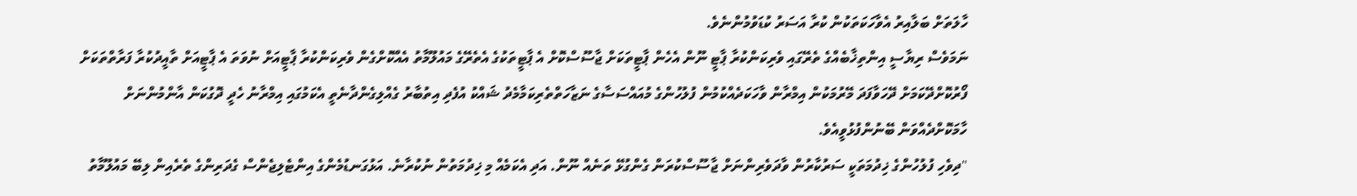ހާލަތަށް ބަލާއިރު އެވާހަކަތަކުން ކުރާ އަސަރު ކުޑަވުމުންނެވެ.
ނަމަވެސް ރިޔާސީ އިންތިޚާބެއްގެ ތެރޭގައި ވެރިކަންކުރާ ޕާޓީ ނޫން އެހެން ޕާޓީތަކަށް ޖާސޫސްކޮށް އެ ޕާޓީތަކުގެ އެތެރޭގެ މައުލޫމާތު އެއްކޮށްގެން ވެރިކަންކުރާ ޕާޓީއަށް ނުވަތަ އެ ޕާޓީއަށް ތާއީދުކުރާ ފަރާތްތަކަށް ފޯރުކޮށްދޭކަމަށް ދޭހަވާފަދަ މޭރުމަކުން އިމްރާން ވާހަކަދެއްކުމުން ފުލުހުންގެ މުއައްސަސާގެ ނަޒާހަތްތެރިކަމާމެދު ޝައްކު އުފެދި އިތުބާރު ގެއްލިގެންދާނެތީ އެކަމުގައި އިމްރާނު ހެދީ ދޮގުކަން އާންމުންނަށް ހާމަކޮށްދެއްވަން ބޭނުންފުޅުވީއެވެ.
"ދިވެހި ފުލުހުންގެ ޚިދުމަތަކީ ސަރުކާރުން ވާދަވެރިންނަށް ޖާސޫސްކުރަން ގެންގުޅޭ ތަނެއް ނޫން. އަދި އެކަމެއް މި ޚިދުމަތުން ނުކުރާނެ. އަޅުގަނޑުމެންގެ އިންޓެލިޖެންސް ގެދަރިންގެ ތެރެއިން ލިބޭ މައުލޫމާތު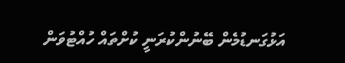އަޅުގަނޑުމެން ބޭނުންކުރަނީ ކުށްތައް ހުއްޓުވަން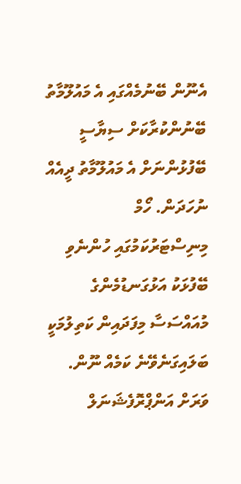އެނޫން ބޭނުމެއްގައި އެ މައުލޫމާތު ބޭނުންކުރާކަށް ސިޔާސީ ބޭފުޅުންނަށް އެ މައުލޫމާތު ދީއެއް ނުހަދަން. ހޯމް މިނިސްޓަރުކަމުގައި ހުންނެވި ބޭފުޅަކު އަޅުގަނޑުމެންގެ މުއައްސަސާ މިފަދައިން ކަތިލުމަކީ ބަލައިގަނެވޭނެ ކަމެއް ނޫން. ވަރަށް އަންޕްރޮފެޝަނަލް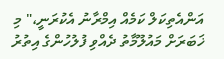އަންއެތިކަލް ކަމެއް އިމްރާނު އެކުރަނީ،" މި ޚަބަރަށް މައުލޫމާތު ދެއްވި ފުލުހުންގެ އިތުރު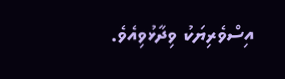އިސްވެރިޔަކު ވިދާޅުވިއެވެ.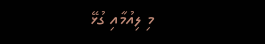މި ލިއުމާއި ގުޅޭ